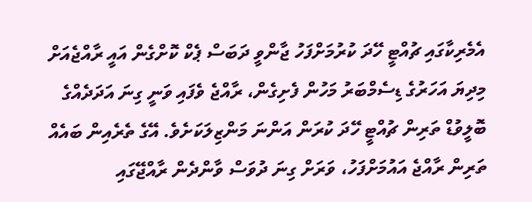އެމެރިކާގައި ޗުއްޓީ ހޭދަ ކުރުމަށްފަހު ޖާންވީ ދަބަސް ޕެކް ކޮށްގެން އައީ ރާއްޖެއަށް
މިދިޔަ އަހަރުގެ ޑިސެމްބަރު މަހުން ފެށިގެން، ރާއްޖެ ވެފައި ވަނީ ގިނަ އަދަދެއްގެ ބޮލީވުޑް ތަރިން ޗުއްޓީ ހޭދަ ކުރަން އަންނަ މަންޒިލަކަށެވެ. އޭގެ ތެރެއިން ބައެއް ތަރިން ރާއްޖެ އައުމަށްފަހު، ވަރަށް ގިނަ ދުވަސް ވާންދެން ރާއްޖޭގައި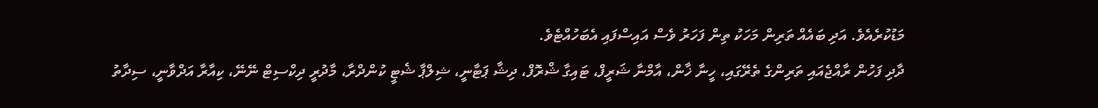މަޑުކުރެއެވެ. އަދި ބައެއް ތަރިން މަހަކު ތިން ފަހަރު ވެސް އައިސްފައި އެބަހުއްޓެވެ.
ދާދި ފަހުން ރާއްޖެއައި ތަރިންގެ ތެރޭގައި، ހީނާ ޚާން، އާމްނާ ޝަރީފް، ޓައިގާ ޝްރޮފް، ދިޝާ ޕަޓާނީ، ޝިލްޕާ ޝެޓީ ކުންދްރާ، މާދުރީ ދިކްސިޓް ނޭނޭ، ކިއާރާ އަދްވާނީ، ސިދާތު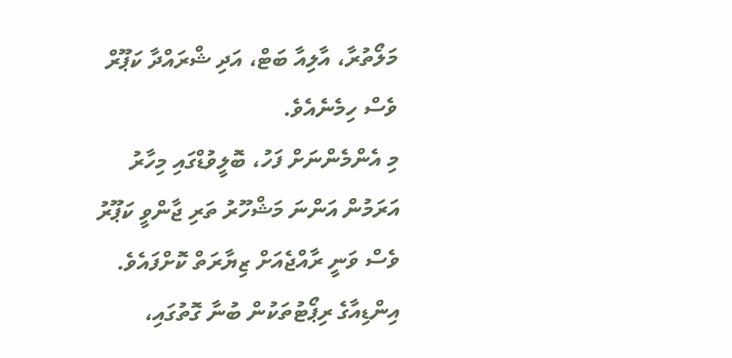މަލޯތުރާ، އާލިއާ ބަޓް، އަދި ޝްރައްދާ ކަޕޫރް ވެސް ހިމެނެއެވެ.
މި އެންމެންނަށް ފަހު، ބޮލީވުޑްގައި މިހާރު އަރަމުން އަންނަ މަޝްހޫރު ތަރި ޖާންވީ ކަޕޫރު ވެސް ވަނީ ރާއްޖެއަށް ޒިޔާރަތް ކޮށްފައެވެ.
އިންޑިއާގެ ރިޕޯޓުތަކުން ބުނާ ގޮތުގައި،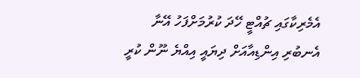އެމެރިކާގައި ޗުއްޓީ ހޭދަ ކުރުމަށްފަހު އޭނާ އެނބުރި އިންޑިއާއަށް ދިޔައީ އިއްޔެ ނޫން ކުރީ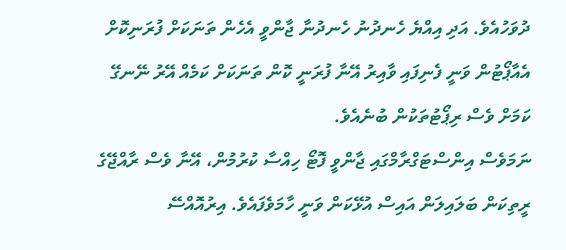ދުވަހުއެވެ. އަދި އިއްޔެ ހެނދުނު ހެނދުނާ ޖާންވީ އެހެން ތަނަކަށް ފުރަނިކޮށް އެއާޕޯޓުން ވަނީ ފެނިފައި ވާއިރު އޭނާ ފުރަނީ ކޮން ތަނަކަށް ކަމެއް އޭރު ނޭނގޭ ކަމަށް ވެސް ރިޕޯޓުތަކުން ބުނެއެވެ.
ނަމަވެސް އިންސްޓަގްރާމްގައި ޖާންވީ ފޮޓޯ ހިއްސާ ކުރުމުން، އޭނާ ވެސް ރާއްޖޭގެ ރީތިކަން ބަލައިލަން އައިސް އުޅޭކަން ވަނީ ހާމަވެފައެވެ. އިރުއޮއްސޭ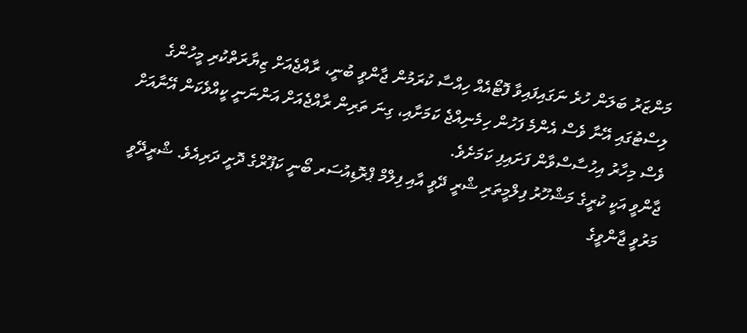މަންޒަރު ބަލަން ހުރެ ނަގައިފައިވާ ފޮޓޯއެއް ހިއްސާ ކުރަމުން ޖާންވީ ބުނީ، ރާއްޖެއަށް ޒިޔާރަތްކުރި މީހުންގެ ލިސްޓުގައި އޭނާ ވެސް އެންމެ ފަހުން ހިމެނިއްޖެ ކަމަށާއި، ގިނަ ތަރިން ރާއްޖެއަށް އަންނަނީ ކީއްވެކަން އޭނާއަށް ވެސް މިހާރު އިހުސާސްވާން ފަށައިފި ކަމަށެވެ.
ޖާންވީ އަކީ ކުރީގެ މަޝްހޫރު ފިލްމީތަރި ޝްރީ ދޭވީ އާއި ފިލްމް ޕްރޮޑިއުސަރ ބޯނީ ކަޕޫރްގެ ދޮށީ ދަރިއެވެ. ޝްރީދޭވީ މަރުވީ ޖާންވީގެ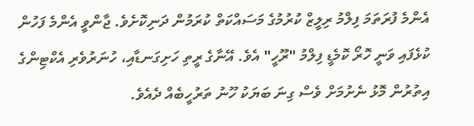އެންމެ ފުރަތަމަ ފިލްމު ރިލީޒް ކުރުމުގެ މަސައްކަތް ކުރަމުން ދަނިކޮށެވެ. ޖާންވީ އެންމެ ފަހުން ކުޅެފައި ވަނީ ހޮރޯ ކޮމެޑީ ފިލްމު "ރޫހީ" އެވެ. އޭނާގެ ރީތި ހަށިގަނޑާއި، ހުނަރުވެރި އެކްޓިންގެ އިތުރުން މޮޅު ނެށުމަށް ވެސް ގިނަ ބަޔަކު ހޫނު ތަރުހީބެއް ދެއެވެ.